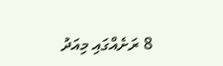8 ރަށެއްގައި މިއަދު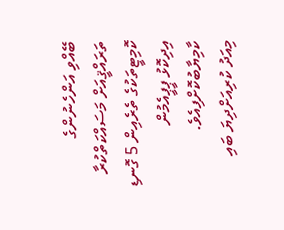ބޭއްވި އަންހެނުންގެ ތަރައްޤީއަށް މަސައްކަތްކުރާ ކޮމިޓީތަކުގެ ތެރެއިން 5 ގޮނޑި އިދިކޮޅު ޕީޕީއެމުން ކާމިޔާބުކޮށްފިއެވެ.
މިއަދު ކުރިއަށްދިޔަ ބައި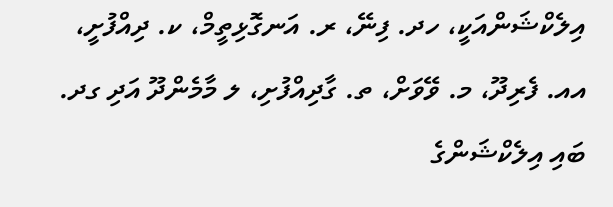އިލެކްޝަންއަކީ، ހދ. ފިނޭ، ރ. އަނގޮޅިތީމް، ކ. ދިއްފުށީ، އއ. ފެރިދޫ، މ. ވޭވަށް، ތ. ގާދިއްފުށި، ލ މާމެންދޫ އަދި ގދ. ބައި އިލެކްޝަންގެ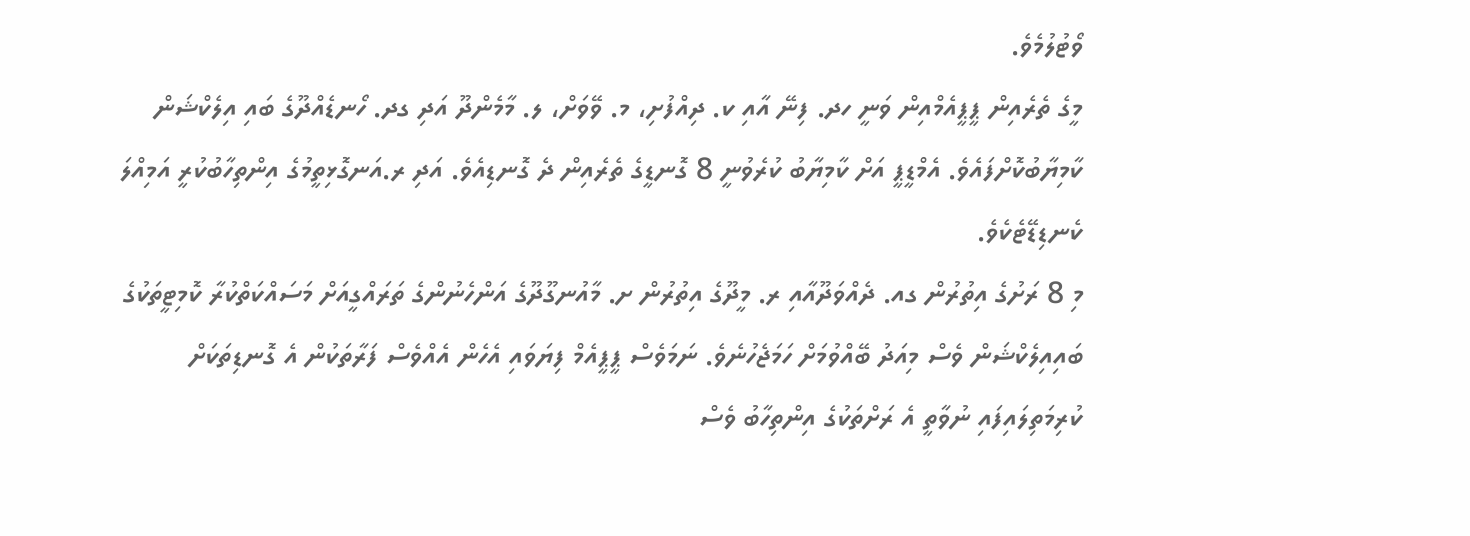ވޯޓުލުމެވެ.
މީގެ ތެރެއިން ޕީޕީއެމްއިން ވަނީ ހދ. ފިނޭ އާއި ކ. ދިއްފުށި، މ. ވޭވަށް، ލ. މާމެންދޫ އަދި ގދ. ހޯނޑެއްދޫގެ ބައި އިލެކްޝަން ކާމިޔާބުކޮށްފައެވެ. އެމްޑީޕީ އަށް ކާމިޔާބު ކުރެވުނީ 8 ގޮނޑީގެ ތެރެއިން ދެ ގޮނޑިއެވެ. އަދި ރ.އަނގޮޅިތީމުގެ އިންތިހާބުކުރީ އަމިއްލަ ކެނޑިޑޭޓެކެވެ.
މި 8 ރަށުގެ އިތުރުން ގއ. ދެއްވަދޫއާއި ރ. މީދޫގެ އިތުރުން ށ. މާއުނގޫދޫގެ އަންހެނުންގެ ތަރައްގީއަށް މަސައްކަތްކުރާ ކޮމިޓީތަކުގެ ބައިއިލެކްޝަން ވެސް މިއަދު ބޭއްވުމަށް ހަމަޖެހުނެވެ. ނަމަވެސް ޕީޕީއެމް ފިޔަވައި އެހެން އެއްވެސް ފަރާތަކުން އެ ގޮނޑިތަކަށް ކުރިމަތިލައިފައި ނުވާތީ އެ ރަށްތަކުގެ އިންތިހާބު ވެސް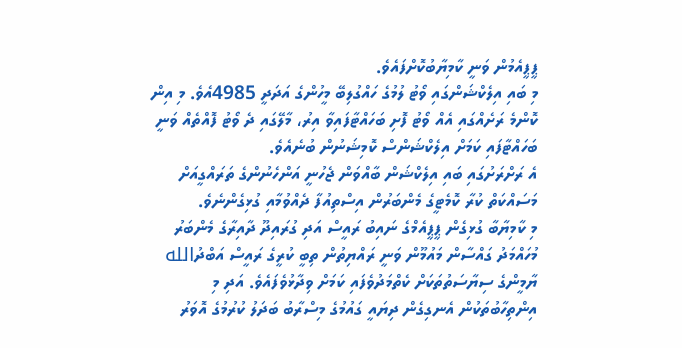ޕީޕީއެމުން ވަނީ ކާމިޔާބުކޮށްފައެވެ.
މި ބައި އިލެކްޝަންގައި ވޯޓު ލުމުގެ ހައްގުލިބޭ މީހުންގެ އަދަދީ 4985އެވެ. މި އިން ކޮންމެ ރަށެއްގައި އެއް ވޯޓު ފޮށި ބަހައްޓާފައިވާ އިރު، މާލޭގައި ދެ ވޯޓު ފޮއްތެއް ވަނީ ބަހައްޓާފައި ކަމަށް އިލެކްޝަންސް ކޮމިޝަނުން ބުނެއެވެ.
އެ ރަށްރަށުގައި ބައި އިލެކްޝަން ބާއްވަން ޖެހުނީ އަންހެނުންގެ ތަރައްގީއަށް މަސައްކަތް ކުރާ ކޮމެޓީގެ މެންބަރުން އިސްތިއުފާ ދެއްވުމާއި ގުޅިގެންނެވެ.
މި ކާމިޔާބާ ގުޅިގެން ޕީޕީއެމްގެ ނައިބު ރައީސް އަދި ގުރައިދޫ ދާއިރާގެ މެންބަރު މުހައްމަދު ގައްސާން މައުމޫން ވަނީ ރައްޔިތުން ތިބީ ކުރީގެ ރައީސް އަބްދުالله ޔާމީންގެ ސިޔާސަތުތަކަށް ކެތްމަދުވެފައި ކަމަށް ވިދާޅުވެފައެވެ. އަދި މި އިންތިހާބުތަކުން އެނގިގެން ދިޔައީ ގައުމުގެ މިސްރާބު ބަދަލު ކުރުމުގެ އޮވަރު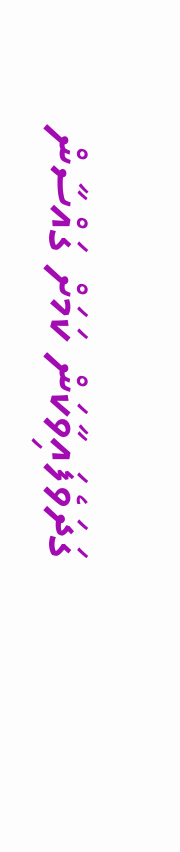ގަދަވެފައިވާކަން ކަމަށް ގައްސާން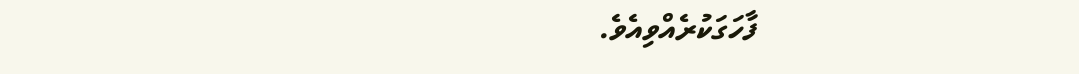ފާހަގަކުރެއްވިއެވެ.